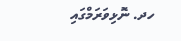ހދ. ނޮޅިވަރަމްގައި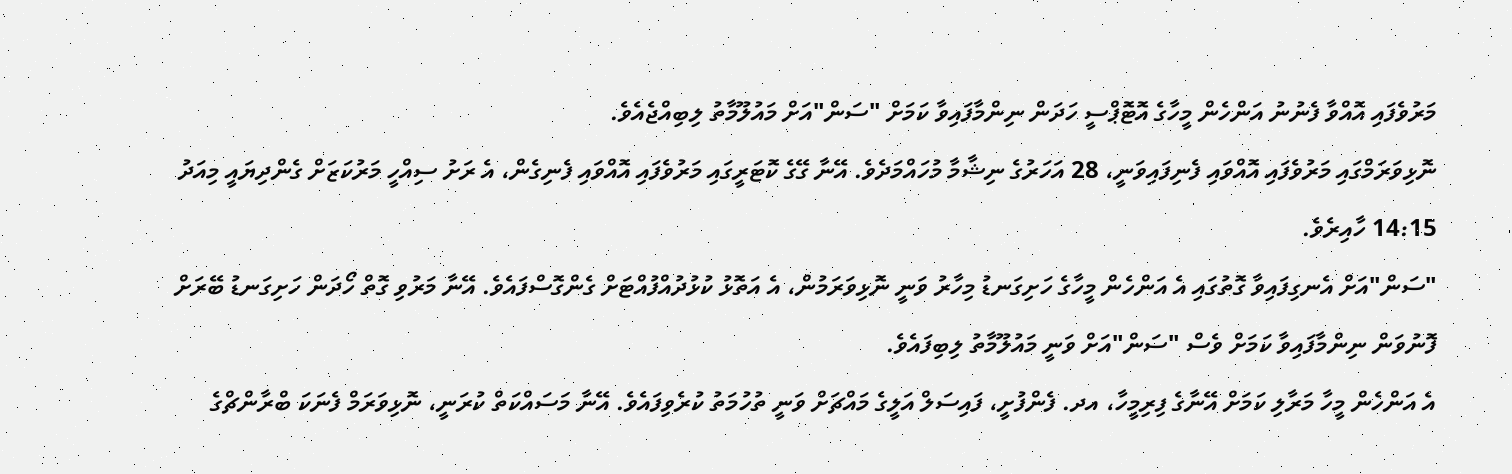މަރުވެފައި އޮއްވާ ފެނުނު އަންހެން މީހާގެ އޮޓޮޕްސީ ހަދަން ނިންމާފައިވާ ކަމަށް "ސަން"އަށް މައުލޫމާތު ލިބިއްޖެއެވެ.
ނޮޅިވަރަމްގައި މަރުވެފައި އޮއްވައި ފެނިފައިވަނީ، 28 އަހަރުގެ ނިޝާމާ މުހައްމަދެވެ. އޭނާ ގޭގެ ކޮޓަރީގައި މަރުވެފައި އޮއްވައި ފެނިގެން، އެ ރަށު ސިއްހީ މަރުކަޒަށް ގެންދިޔައީ މިއަދު 14:15 ހާއިރެވެ.
"ސަން"އަށް އެނގިފައިވާ ގޮތުގައި އެ އަންހެން މީހާގެ ހަށިގަނޑު މިހާރު ވަނީ ނޮޅިވަރަމުން، އެ އަތޮޅު ކުޅުދުއްފުއްޓަށް ގެންގޮސްފައެވެ. އޭނާ މަރުވި ގޮތް ހޯދަން ހަށިގަނޑު ބޭރަށް ފޮނުވަން ނިންމާފައިވާ ކަމަށް ވެސް "ސަން"އަށް ވަނީ މައުލޫމާތު ލިބިފައެވެ.
އެ އަންހެން މީހާ މަރާލި ކަމަށް އޭނާގެ ފިރިމީހާ، އދ. ފެންފުށީ، ފައިސަލް އަލީގެ މައްޗަށް ވަނީ ތުހުމަތު ކުރެވިފައެވެ. އޭނާ މަސައްކަތް ކުރަނީ، ނޮޅިވަރަމް ފެނަކަ ބްރާންޗްގެ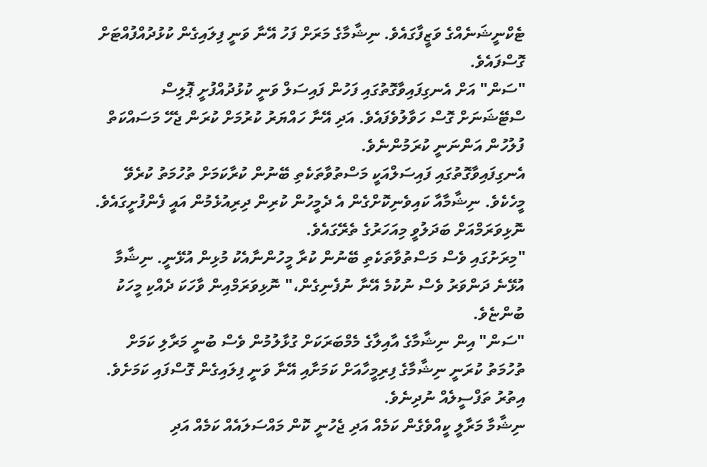ޓެކްނީޝަނެއްގެ ވަޒީފާގައެވެ. ނިޝާމާގެ މަރަށް ފަހު އޭނާ ވަނީ ފިލައިގެން ކުޅުދުއްފުއްޓަށް ގޮސްފައެވެ.
"ސަން" އަށް އެނގިފައިވާގޮތުގައި ފަހުން ފައިސަލް ވަނީ ކުޅުދުއްފުށީ ޕޮލިސް ސްޓޭޝަނަށް ގޮސް ހަވާލުވެފައެވެ. އަދި އޭނާ ހައްޔަރު ކުރުމަށް ކުރަން ޖެހޭ މަސައްކަތް ފުލުހުން އަންނަނީ ކުރަމުންނެވެ.
އެނގިފައިވާގޮތުގައި ފައިސަލްއަކީ މަސްތުވާތަކެތި ބޭނުން ކުރާކަމަށް ތުހުމަތު ކުރެވޭ މީހެކެވެ. ނިޝާމާއާ ކައިވެނިކޮށްގެން އެ ދެމީހުން ކުރިން ދިރިއުޅެމުން އައީ ފެންފުށީގައެވެ. ނޮޅިވަރަމްއަށް ބަދަލުވީ މިއަހަރުގެ ތެރޭގައެވެ.
"މިރަށުގައި ވެސް މަސްތުވާތަކެތި ބޭނުން ކުރާ މީހުންނާއެކު މުޅިން އުޅޭނީ. ނިޝާމާ އުޅޭނެ ދަންވަރު ވެސް ނުކުމެ އޭނާ ނުފެނިގެން،" ނޮޅިވަރަމްއިން ވާހަކަ ދެއްކި މީހަކު ބުންޏެވެ.
"ސަން" އިން ނިޝާމާގެ އާއިލާގެ މެމްބަރަކަށް ގުޅާލުމުން ވެސް ބުނީ މަރާލި ކަމަށް ތުހުމަތު ކުރަނީ ނިޝާމާގެ ފިރިމީހާއަށް ކަމަށާއި އޭނާ ވަނީ ފިލައިގެން ގޮސްފައި ކަމަށެވެ. އިތުރު ތަފްސީލެއް ނުދިނެވެ.
ނިޝާމާ މަރާލީ ކީއްވެގެން ކަމެއް އަދި ޖެހުނީ ކޮން މައްސަލައެއް ކަމެއް އަދި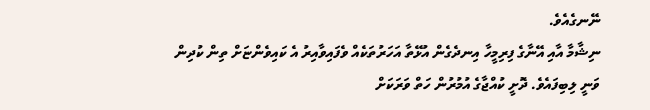ނޭނގެއެވެ.
ނިޝާމާ އާއި އޭނާގެ ފިރިމީހާ އިނދެގެން އުޅޭތާ އަހަރުތަކެއް ވެފައިވާއިރު އެ ކައިވެންޏަށް ތިން ކުދިން ވަނީ ލިބިފައެވެ. ދޮށީ ކުއްޖާގެ އުމުރުން ހަތް ވަރަކަށް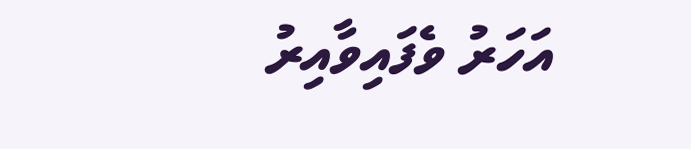އަހަރު ވެފައިވާއިރު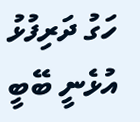ހަގު ދަރިފުޅު އުޅެނީ ބޭބީ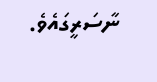ނާސަރީގައެވެ.